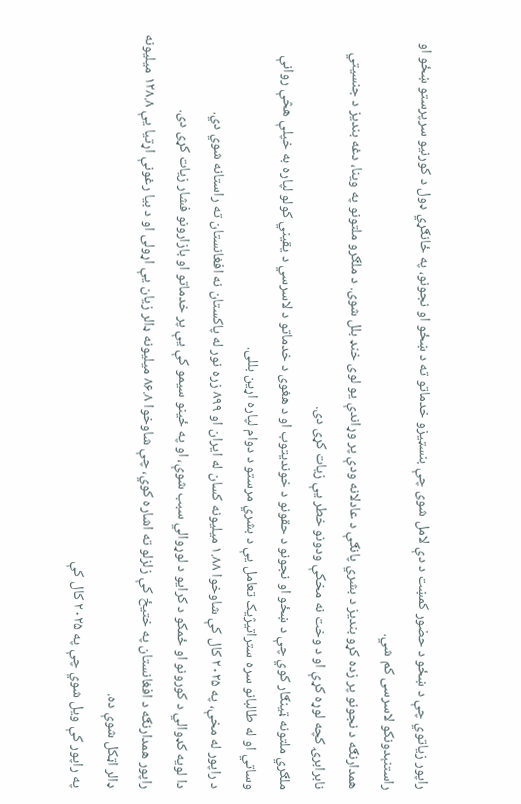راپور زیاتوي چې د ښځو د حضور کمښت د دې لامل شوی چې بنسټیزو خدماتو ته د ښځو او نجونو، په ځانګړي ډول د کورنیو سرپرستو ښځو او راستنېدونکو لاسرسی کم شي.
همدارنګه د نجونو پر زده کړو بندیز د بشري پانګې د عادلانه ودې پر وړاندې یو لوی خنډ بلل شوی. د ملګرو ملتونو په وینا، دغه بندیز د جنسیتي نابرابرۍ کچه لوړه کړې او د وخت نه مخکې ودونو خطر یې زیات کړی دی.
ملګري ملتونه ټینګار کوي چې د ښځو او نجونو د حقونو د خوندیتوب او د هغوی د خدماتو د لاسرسي د یقیني کولو لپاره به خپلې هڅې روانې وساتي او له طالبانو سره ستراتیژیک تعامل یې د بشري مرستو د دوام لپاره اړین بللی.
د راپور له مخې، په ۲۰۲۵ کال کې شاوخوا ۱.۸۸ میلیونه کسان له ایران او ۸۹۹ زره نور له پاکستان نه افغانستان ته راستانه شوي دي.
دا لویه کډوالي د کورونو او ځمکو د کرایو د لوړوالي سبب شوې، او په ځینو سیمو کې یې پر خدماتو او بازارونو فشار زیات کړی دی.
راپور همدارنګه د افغانستان په ختیځ کې زلزلو ته اشاره کوي، چې شاوخوا ۸۶.۸ میلیونه ډالر زیان یې اړولی او د بیا رغونې اړتیا یې ۱۲۸.۸ میلیونه ډالر اټکل شوې ده.
په راپور کې ویل شوي چې په ۲۰۲۵ کال کې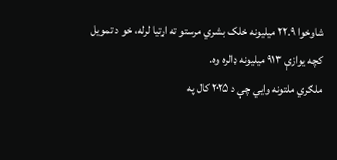شاوخوا ۲۲.۹ میلیونه خلک بشري مرستو ته اړتیا لرله، خو د تمویل کچه یوازې ۹۱۳ میلیونه ډالره وه.
ملګري ملتونه وایي چې د ۲۰۲۵ کال په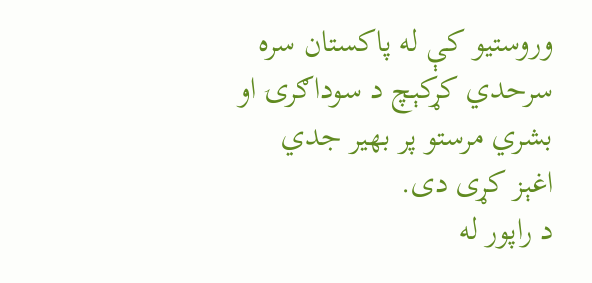وروستیو کې له پاکستان سره سرحدي کړکېچ د سوداګرۍ او بشري مرستو پر بهیر جدي اغېز کړی دی.
د راپور له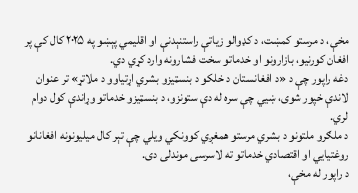مخې، د مرستو کمښت، د کډوالو زیاتې راستنېدنې او اقلیمي پېښو په ۲۰۲۵ کال کې پر افغان کورنیو، بازارونو او خدماتو سخت فشارونه وارد کړي دي.
دغه راپور چې د «د افغانستان د خلکو د بنسټیزو بشري اړتیاوو د ملاتړ» تر عنوان لاندې خپور شوی، ښيي چې سره له دې ستونزو، د بنسټیزو خدماتو وړاندې کول دوام لري.
د ملګرو ملتونو د بشري مرستو همغږي کوونکي ویلي چې تېر کال میلیونونه افغانانو روغتیايي او اقتصادي خدماتو ته لاسرسی موندلی دی.
د راپور له مخې،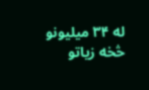له ۳۴ میلیونو څخه زیاتو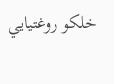خلکو روغتیايي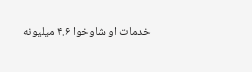خدمات او شاوخوا ۴.۶ میلیونه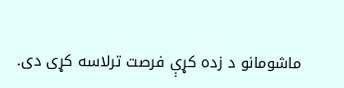ماشومانو د زده کړې فرصت ترلاسه کړی دی.